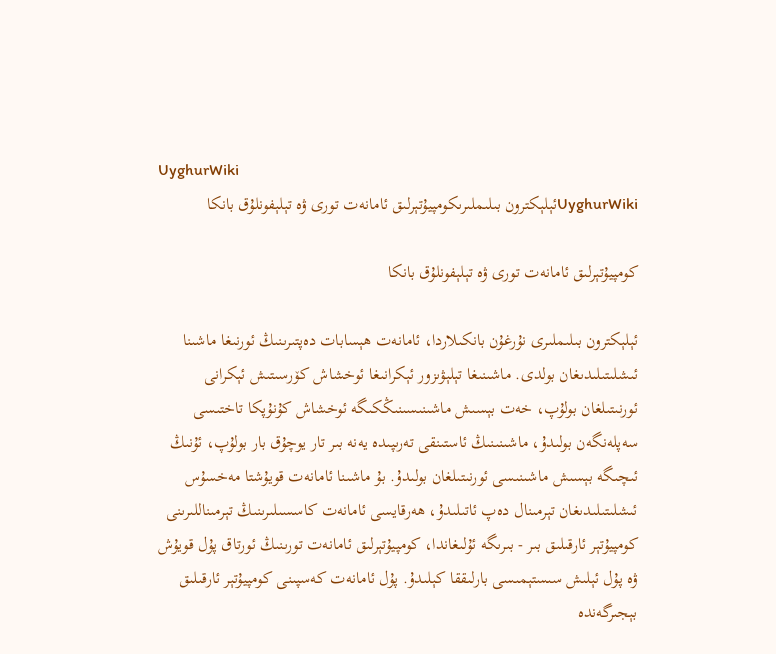UyghurWiki
UyghurWikiئېلېكترون بىلىملىرىكومپيۇتېرلىق ئامانەت تورى ۋە تېلېفونلۇق بانكا

كومپيۇتېرلىق ئامانەت تورى ۋە تېلېفونلۇق بانكا

ئېلېكترون بىلىملىرى نۇرغۇن بانكىلاردا، ئامانەت ھېسابات دەپتىرىنىڭ ئورنىغا ماشىنا ئىشلىتىلىدىغان بولدى. ماشىنىغا تېلېۋىزور ئېكرانىغا ئوخشاش كۆرسىتىش ئېكرانى ئورنىتىلغان بولۇپ، خەت بېسىش ماشىنىسىنىڭكىگە ئوخشاش كۇنۇپكا تاختىسى سەپلەنگەن بولىدۇ، ماشىنىنىڭ ئاستىنقى تەرىپىدە يەنە بىر تار يوچۇق بار بولۇپ، ئۇنىڭ ئىچىگە بېسىش ماشىنىسى ئورنىتىلغان بولىدۇ. بۇ ماشىنا ئامانەت قويۇشتا مەخسۇس ئىشلىتىلىدىغان تېرمىنال دەپ ئاتىلىدۇ، ھەرقايسى ئامانەت كاسسىلىرىنىڭ تېرمىناللىرىنى كومپيۇتېر ئارقىلىق بىر - بىرىگە ئۇلىغاندا، كومپيۇتېرلىق ئامانەت تورىنىڭ ئورتاق پۇل قويۇش ۋە پۇل ئېلىش سىستېمىسى بارلىققا كېلىدۇ. پۇل ئامانەت كەسپىنى كومپيۇتېر ئارقىلىق بېجىرگەندە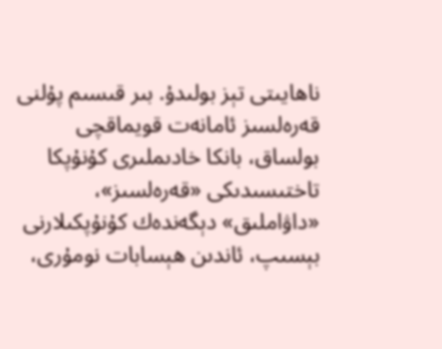ناھايىتى تېز بولىدۇ. بىر قىسىم پۇلنى قەرەلسىز ئامانەت قويماقچى بولساق، بانكا خادىملىرى كۇنۇپكا تاختىسىدىكى «قەرەلسىز»، «داۋاملىق» دېگەندەك كۇنۇپكىلارنى بېسىپ، ئاندىن ھېسابات نومۇرى،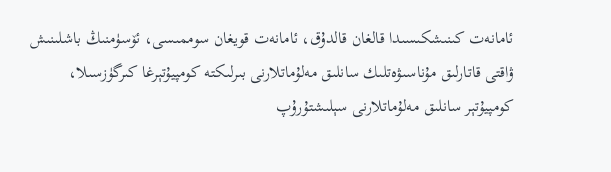ئامانەت كىنىشكىسىدا قالغان قالدۇق، ئامانەت قويغان سوممىسى، ئۆسۈمنىڭ باشلىنىش ۋاقتى قاتارلىق مۇناسىۋەتلىك سانلىق مەلۇماتلارنى بىرلىكتە كومپيۇتېرغا كىرگۈزسىلا، كومپيۇتېر سانلىق مەلۇماتلارنى سېلىشتۇرۇپ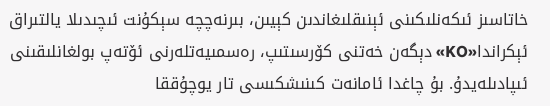خاتاسىز ئىكەنلىكىنى ئېنىقلىغاندىن كېيىن، بىرنەچچە سېكۇنت ئىچىدىلا يالتىراق ئېكراندا«KO» دېگەن خەتنى كۆرسىتىپ، رەسمىيەتلەرنى ئۆتەپ بولغانلىقىنى ئىپادىلەيدۇ. بۇ چاغدا ئامانەت كىنىشكىسى تار يوچۇققا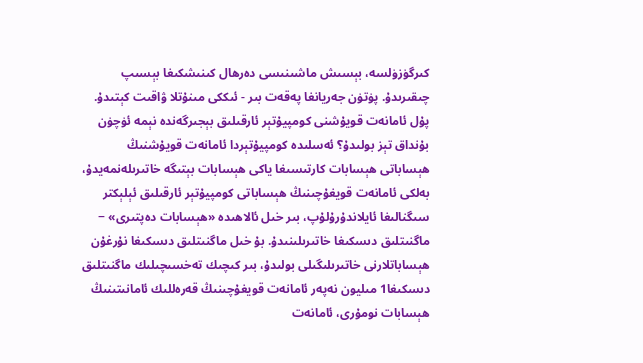كىرگۈزۈلسە، بېسىش ماشىنىسى دەرھال كىنىشكىغا بېسىپ چىقىرىدۇ. پۈتۈن جەريانغا پەقەت بىر - ئىككى مىنۇتلا ۋاقىت كېتىدۇ. پۇل ئامانەت قويۇشنى كومپيۇتېر ئارقىلىق بېجىرگەندە نېمە ئۈچۈن بۇنداق تېز بولىدۇ؟ ئەسلىدە كومپيۇتېردا ئامانەت قويۇشنىڭ ھېساباتى ھېسابات كارتىسىغا ياكى ھېسابات بېتىگە خاتىرىلەنمەيدۇ، بەلكى ئامانەت قويغۇچىنىڭ ھېساباتى كومپيۇتېر ئارقىلىق ئېلېكتر سىگنالىغا ئايلاندۇرۇلۇپ، بىر خىل ئالاھىدە «ھېسابات دەپتىرى» − ماگنىتلىق دىسكىغا خاتىرىلىنىدۇ. بۇ خىل ماگنىتلىق دىسكىغا نۇرغۇن ھېساباتلارنى خاتىرىلىگىلى بولىدۇ، بىر كىچىك تەخسىچىلىك ماگنىتلىق دىسكىغا1 مىليون نەپەر ئامانەت قويغۇچىنىڭ قەرەللىك ئامانىتىنىڭ ھېسابات نومۇرى، ئامانەت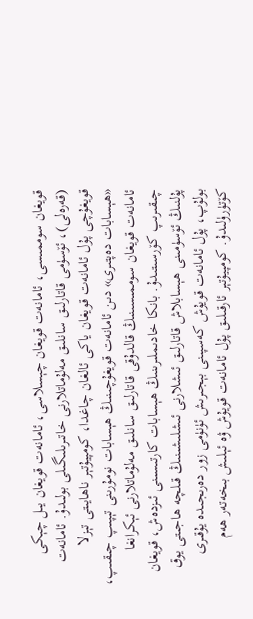قويغان سوممىسى، ئامانەت قويغان چېسلاسى، ئامانەت قويغان يىل چېكى (قەرەلى)، ئۆسۈمى قاتارلىق سانلىق مەلۇماتلارنى خاتىرىلىگىلى بولىدۇ. ئامانەت قويغۇچى پۇل ئامانەت قويغان ياكى ئالغان چاغدا، كومپيۇتېر ناھايىتى تېزلا «ھېسابات دەپتىرى» دىن ئامانەت قويغۇچىنىڭ ھېسابات نومۇرىنى تېپىپ چىقىپ، ئامانەت قويغان سوممىسىنىڭ قالدۇقى قاتارلىق سانلىق مەلۇماتلارنى ئېكرانغا چىقىرىپ كۆرسىتىدۇ. بانكا خادىملىرىنىڭ ھېسابات كارتىسىنى ئىزدەش، قويغان پۇلنىڭ ئۆسۈمىنى ھېسابلاش قاتارلىق ئىشلارنى ئىشلىشىنىڭ قىلچە ھاجىتى يوق بولۇپ، پۇل ئامانەت قويۇش كەسپىنى بېجىرىش ئۈنۈمى زور دەرىجىدە يۇقىرى كۆتۈرۈلىدۇ. كومپيۇتېر ئارقىلىق پۇل ئامانەت قويۇش ۋە ئېلىش بىخەتەر ھەم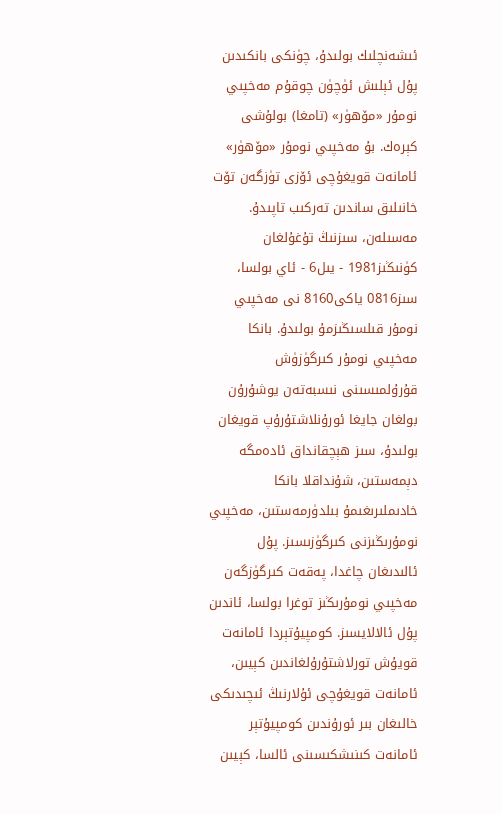ئىشەنچلىك بولىدۇ، چۈنكى بانكىدىن پۇل ئېلىش ئۈچۈن چوقۇم مەخپىي نومۇر «مۆھۈر» (تامغا) بولۇشى كېرەك. بۇ مەخپىي نومۇر «مۆھۈر» ئامانەت قويغۇچى ئۆزى تۈزگەن تۆت خانىلىق ساندىن تەركىب تاپىدۇ. مەسىلەن، سىزنىڭ تۇغۇلغان كۈنىڭىز1981 - يىل6 - ئاي بولسا، سىز0816 ياكى8160 نى مەخپىي نومۇر قىلسىڭىزمۇ بولىدۇ. بانكا مەخپىي نومۇر كىرگۈزۈش قۇرۇلمىسىنى نىسبەتەن يوشۇرۇن بولغان جايغا ئورۇنلاشتۇرۇپ قويغان بولىدۇ، سىز ھېچقانداق ئادەمگە دېمەستىن، شۇنداقلا بانكا خادىملىرىغىمۇ بىلدۈرمەستىن، مەخپىي نومۇرىڭىزنى كىرگۈزىسىز. پۇل ئالىدىغان چاغدا، پەقەت كىرگۈزگەن مەخپىي نومۇرىڭىز توغرا بولسا، ئاندىن پۇل ئالالايسىز. كومپيۇتېردا ئامانەت قويۇش تورلاشتۇرۇلغاندىن كېيىن، ئامانەت قويغۇچى ئۇلارنىڭ ئىچىدىكى خالىغان بىر ئورۇندىن كومپيۇتېر ئامانەت كىنىشكىسىنى ئالسا، كېيىن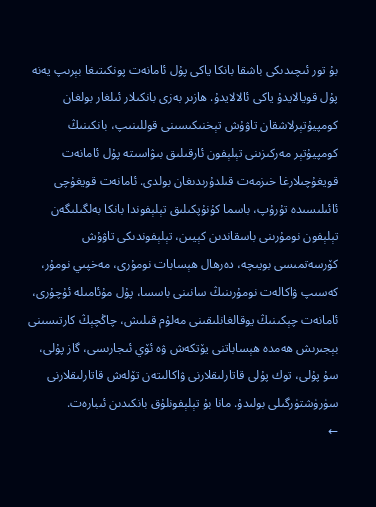بۇ تور ئىچىدىكى باشقا بانكا ياكى پۇل ئامانەت پونكىتىغا بېرىپ يەنە پۇل قويالايدۇ ياكى ئالالايدۇ. ھازىر بەزى بانكىلار ئىلغار بولغان كومپيۇتېرلاشقان تاۋۇش تېخنىكىسىنى قوللىنىپ، بانكىنىڭ كومپيۇتېر مەركىزىنى تېلېفون ئارقىلىق بىۋاسىتە پۇل ئامانەت قويغۇچىلارغا خىزمەت قىلدۇرىدىغان بولدى. ئامانەت قويغۇچى ئائىلىسىدە تۇرۇپ، باسما كۇنۇپكىلىق تېلېفوندا بانكا بەلگىلىگەن تېلېفون نومۇرىنى باسقاندىن كېيىن، تېلېفوندىكى تاۋۇش كۆرسەتمىسى بويىچە، دەرھال ھېسابات نومۇرى، مەخپىي نومۇر، كەسىپ ۋاكالەت نومۇرىنىڭ سانىنى باسسا، پۇل مۇئامىلە ئۇچۇرى، ئامانەت چېكىنىڭ يوقالغانلىقىنى مەلۇم قىلىش، چاڭچېڭ كارتىسىنى بېجىرىش ھەمدە ھېساباتنى يۆتكەش ۋە ئۆي ئىجارىسى، گاز پۇلى، سۇ پۇلى، توك پۇلى قاتارلىقلارنى ۋاكالىتەن تۆلەش قاتارلىقلارنى سۈرۈشتۈرگىلى بولىدۇ. مانا بۇ تېلېفونلۇق بانكىدىن ئىبارەت.
←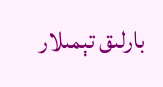بارلىق تېمىلار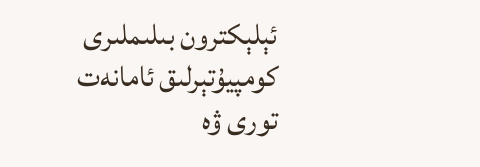ئېلېكترون بىلىملىرى
كومپيۇتېرلىق ئامانەت تورى ۋە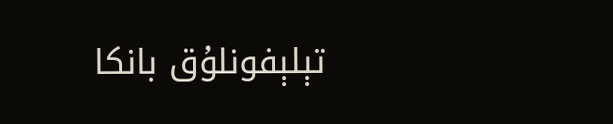تېلېفونلۇق بانكا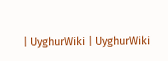| UyghurWiki | UyghurWiki